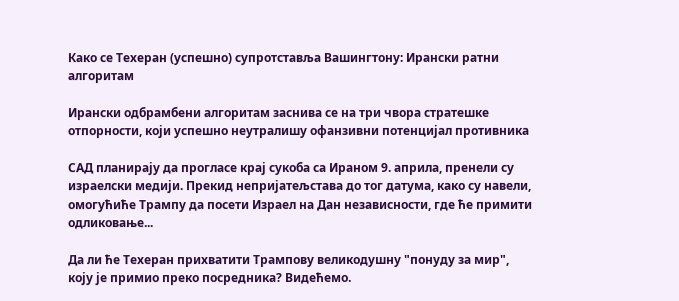Како се Техеран (успешно) супротставља Вашингтону: Ирански ратни алгоритам

Ирански одбрамбени алгоритам заснива се на три чвора стратешке отпорности, који успешно неутралишу офанзивни потенцијал противника

САД планирају да прогласе крај сукоба са Ираном 9. априла, пренели су израелски медији. Прекид непријатељстава до тог датума, како су навели, омогућиће Трампу да посети Израел на Дан независности, где ће примити одликовање...

Да ли ће Техеран прихватити Трампову великодушну "понуду за мир", коју је примио преко посредника? Видећемо.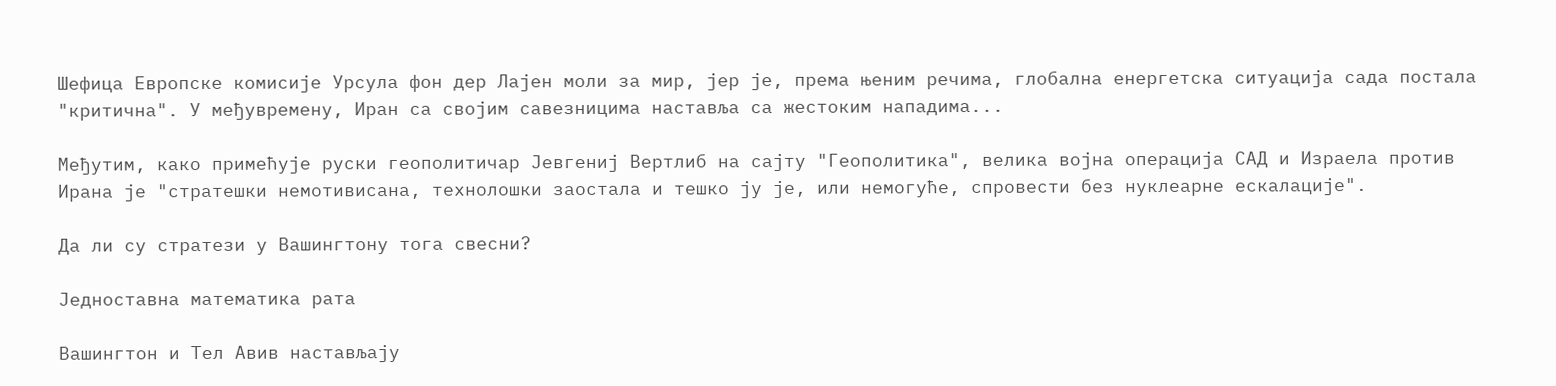Шефица Европске комисије Урсула фон дер Лајен моли за мир, јер је, према њеним речима, глобална енергетска ситуација сада постала "критична". У међувремену, Иран са својим савезницима наставља са жестоким нападима...

Међутим, како примећује руски геополитичар Јевгениј Вертлиб на сајту "Геополитика", велика војна операција САД и Израела против Ирана је "стратешки немотивисана, технолошки заостала и тешко ју је, или немогуће, спровести без нуклеарне ескалације".

Да ли су стратези у Вашингтону тога свесни?

Једноставна математика рата

Вашингтон и Тел Авив настављају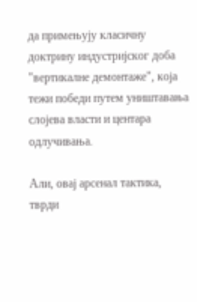да примењују класичну доктрину индустријског доба "вертикалне демонтаже", која тежи победи путем уништавања слојева власти и центара одлучивања.

Али, овај арсенал тактика, тврди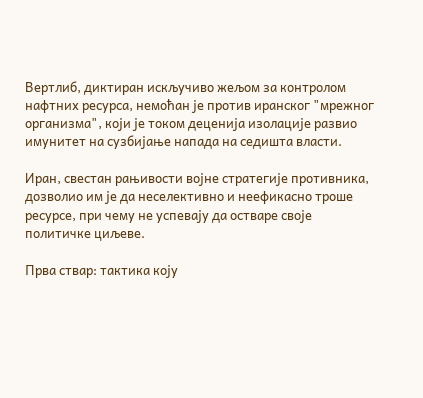Вертлиб, диктиран искључиво жељом за контролом нафтних ресурса, немоћан је против иранског "мрежног организма", који је током деценија изолације развио имунитет на сузбијање напада на седишта власти.

Иран, свестан рањивости војне стратегије противника, дозволио им је да неселективно и неефикасно троше ресурсе, при чему не успевају да остваре своје политичке циљеве.

Прва ствар: тактика коју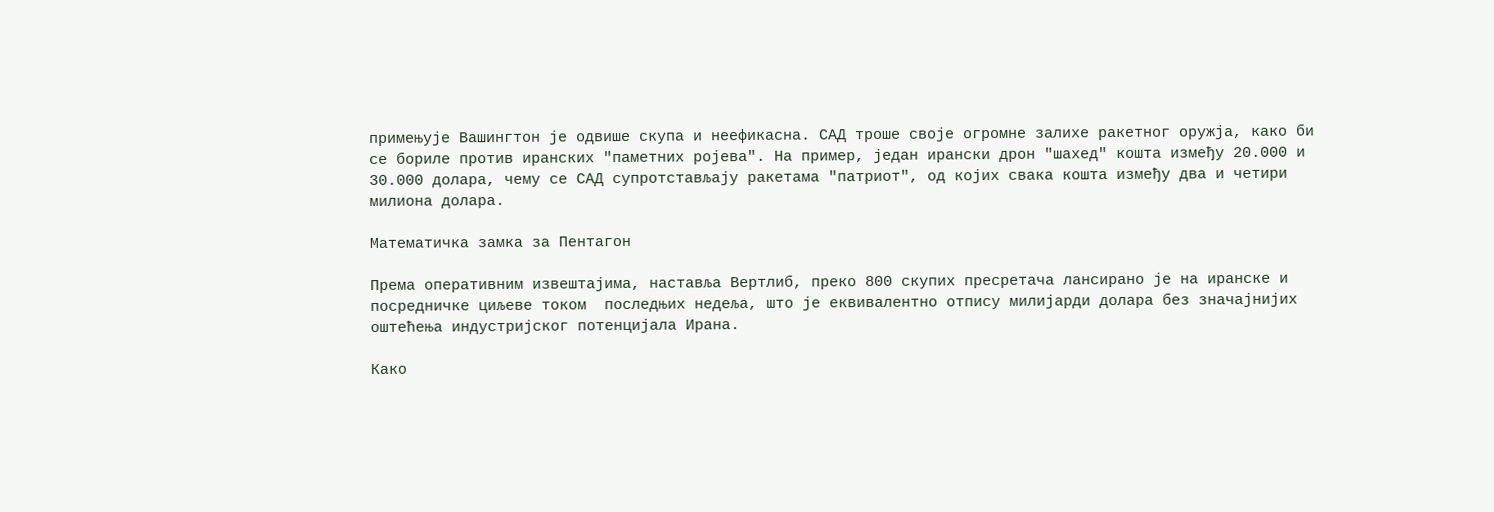примењује Вашингтон је одвише скупа и неефикасна. САД троше своје огромне залихе ракетног оружја, како би се бориле против иранских "паметних ројева". На пример, један ирански дрон "шахед" кошта између 20.000 и 30.000 долара, чему се САД супротстављају ракетама "патриот", од којих свака кошта између два и четири милиона долара.

Математичка замка за Пентагон

Према оперативним извештајима, наставља Вертлиб, преко 800 скупих пресретача лансирано је на иранске и посредничке циљеве током  последњих недеља, што је еквивалентно отпису милијарди долара без значајнијих оштећења индустријског потенцијала Ирана.

Како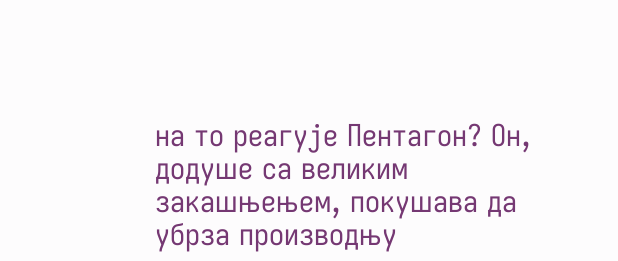на то реагује Пентагон? Он, додуше са великим закашњењем, покушава да убрза производњу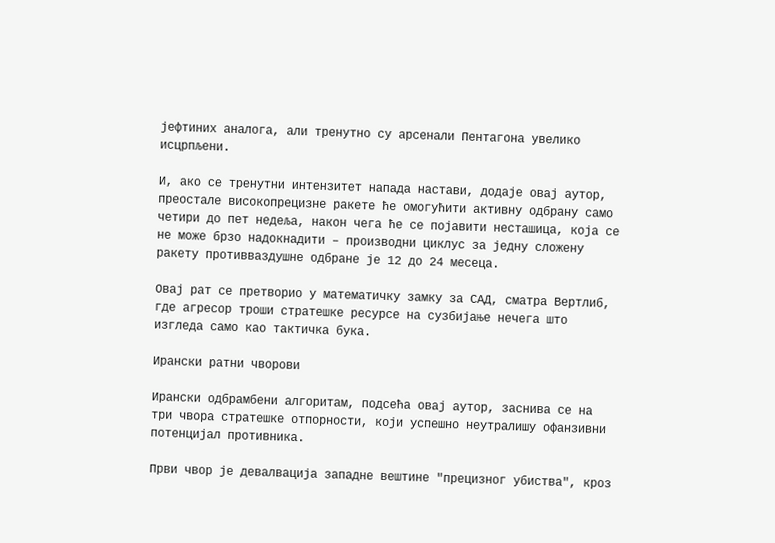јефтиних аналога, али тренутно су арсенали Пентагона увелико исцрпљени.

И, ако се тренутни интензитет напада настави, додаје овај аутор, преостале високопрецизне ракете ће омогућити активну одбрану само четири до пет недеља, након чега ће се појавити несташица, која се не може брзо надокнадити – производни циклус за једну сложену ракету противваздушне одбране је 12 до 24 месеца.

Овај рат се претворио у математичку замку за САД, сматра Вертлиб, где агресор троши стратешке ресурсе на сузбијање нечега што изгледа само као тактичка бука.

Ирански ратни чворови

Ирански одбрамбени алгоритам, подсећа овај аутор, заснива се на три чвора стратешке отпорности, који успешно неутралишу офанзивни потенцијал противника.

Први чвор је девалвација западне вештине "прецизног убиства", кроз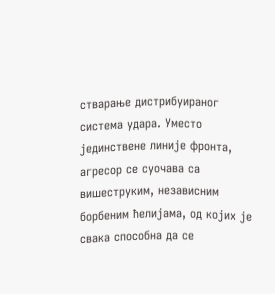стварање дистрибуираног система удара. Уместо јединствене линије фронта, агресор се суочава са вишеструким, независним борбеним ћелијама, од којих је свака способна да се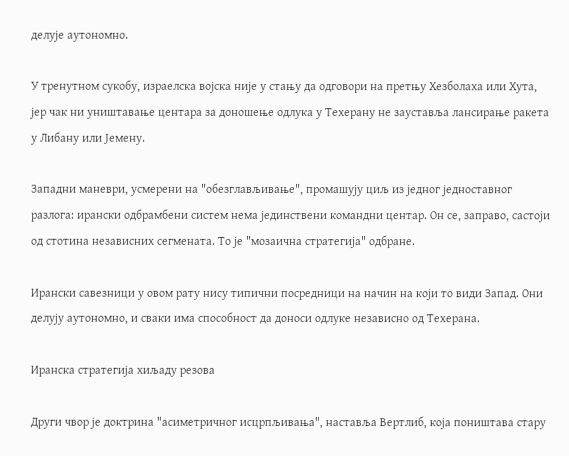делује аутономно.

У тренутном сукобу, израелска војска није у стању да одговори на претњу Хезболаха или Хута, јер чак ни уништавање центара за доношење одлука у Техерану не зауставља лансирање ракета у Либану или Јемену.

Западни маневри, усмерени на "обезглављивање", промашују циљ из једног једноставног разлога: ирански одбрамбени систем нема јединствени командни центар. Он се, заправо, састоји од стотина независних сегмената. То је "мозаична стратегија" одбране.

Ирански савезници у овом рату нису типични посредници на начин на који то види Запад. Они делују аутономно, и сваки има способност да доноси одлуке независно од Техерана.

Иранска стратегија хиљаду резова

Други чвор је доктрина "асиметричног исцрпљивања", наставља Вертлиб, која поништава стару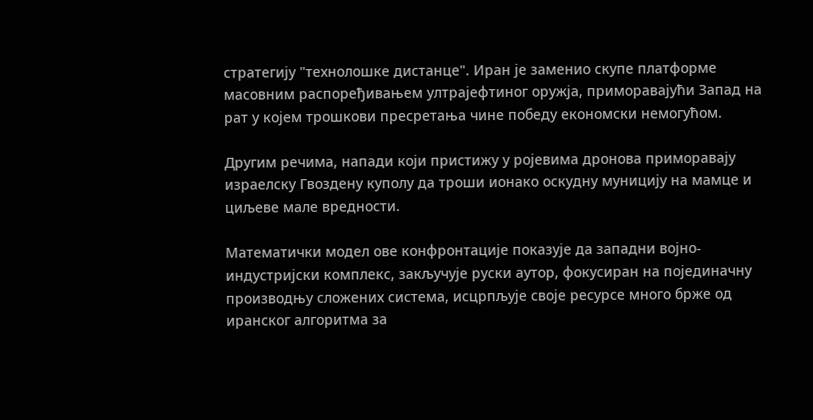стратегију "технолошке дистанце". Иран је заменио скупе платформе масовним распоређивањем ултрајефтиног оружја, приморавајући Запад на рат у којем трошкови пресретања чине победу економски немогућом.

Другим речима, напади који пристижу у ројевима дронова приморавају израелску Гвоздену куполу да троши ионако оскудну муницију на мамце и циљеве мале вредности.

Математички модел ове конфронтације показује да западни војно-индустријски комплекс, закључује руски аутор, фокусиран на појединачну производњу сложених система, исцрпљује своје ресурсе много брже од иранског алгоритма за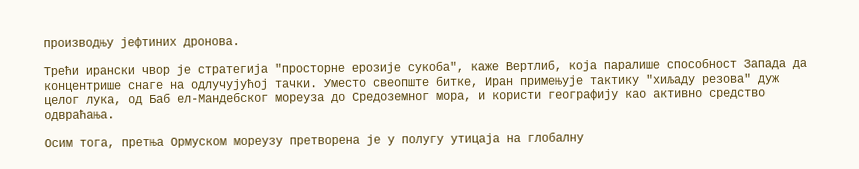производњу јефтиних дронова.

Трећи ирански чвор је стратегија "просторне ерозије сукоба", каже Вертлиб, која паралише способност Запада да концентрише снаге на одлучујућој тачки. Уместо свеопште битке, Иран примењује тактику "хиљаду резова" дуж целог лука, од Баб ел-Мандебског мореуза до Средоземног мора, и користи географију као активно средство одвраћања.

Осим тога, претња Ормуском мореузу претворена је у полугу утицаја на глобалну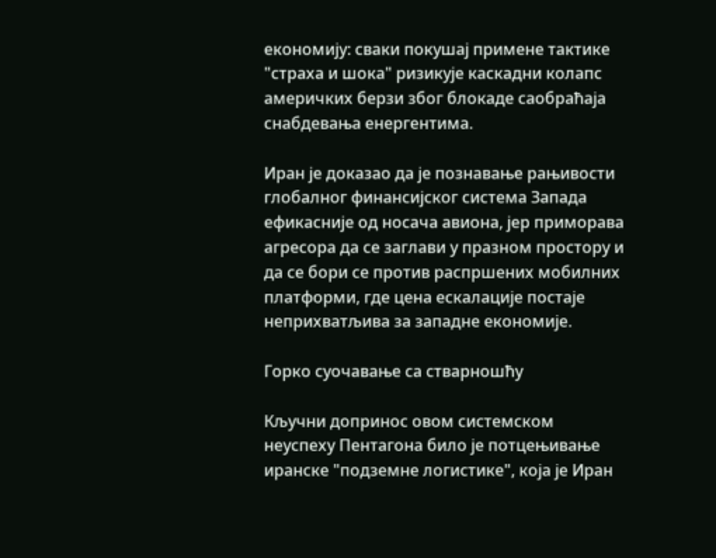економију: сваки покушај примене тактике "страха и шока" ризикује каскадни колапс америчких берзи због блокаде саобраћаја снабдевања енергентима.

Иран је доказао да је познавање рањивости глобалног финансијског система Запада ефикасније од носача авиона, јер приморава агресора да се заглави у празном простору и да се бори се против распршених мобилних платформи, где цена ескалације постаје неприхватљива за западне економије.

Горко суочавање са стварношћу

Кључни допринос овом системском неуспеху Пентагона било је потцењивање иранске "подземне логистике", која је Иран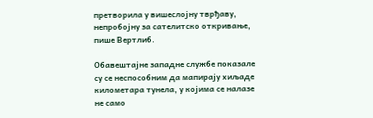претворила у вишеслојну тврђаву, непробојну за сателитско откривање, пише Вертлиб.

Обавештајне западне службе показале су се неспособним да мапирају хиљаде километара тунела, у којима се налазе не само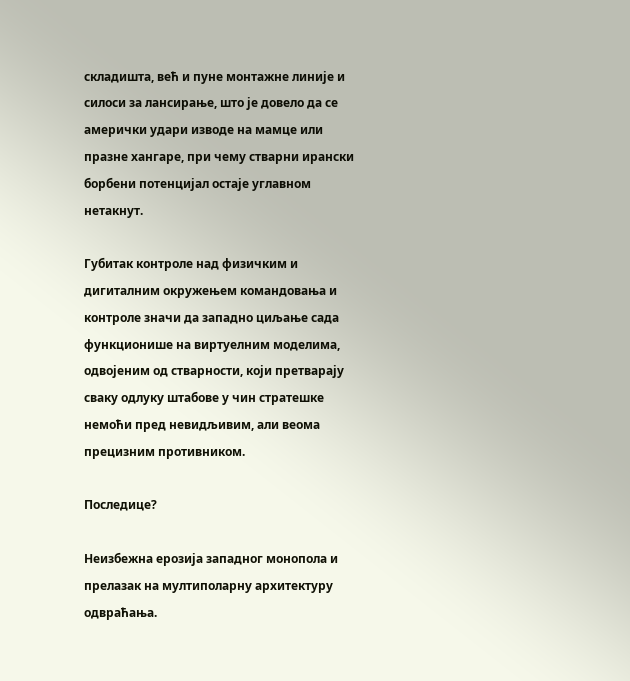складишта, већ и пуне монтажне линије и силоси за лансирање, што је довело да се амерички удари изводе на мамце или празне хангаре, при чему стварни ирански борбени потенцијал остаје углавном нетакнут.

Губитак контроле над физичким и дигиталним окружењем командовања и контроле значи да западно циљање сада функционише на виртуелним моделима, одвојеним од стварности, који претварају сваку одлуку штабове у чин стратешке немоћи пред невидљивим, али веома прецизним противником.

Последице?

Неизбежна ерозија западног монопола и прелазак на мултиполарну архитектуру одвраћања.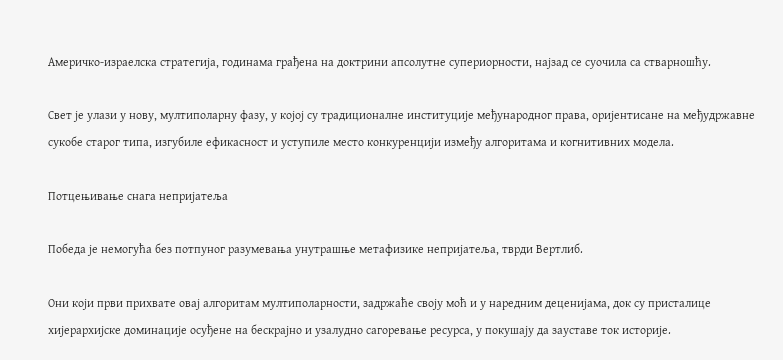Америчко-израелска стратегија, годинама грађена на доктрини апсолутне супериорности, најзад се суочила са стварношћу.

Свет је улази у нову, мултиполарну фазу, у којој су традиционалне институције међународног права, оријентисане на међудржавне сукобе старог типа, изгубиле ефикасност и уступиле место конкуренцији између алгоритама и когнитивних модела.

Потцењивање снага непријатеља

Победа је немогућа без потпуног разумевања унутрашње метафизике непријатеља, тврди Вертлиб.

Они који први прихвате овај алгоритам мултиполарности, задржаће своју моћ и у наредним деценијама, док су присталице хијерархијске доминације осуђене на бескрајно и узалудно сагоревање ресурса, у покушају да зауставе ток историје.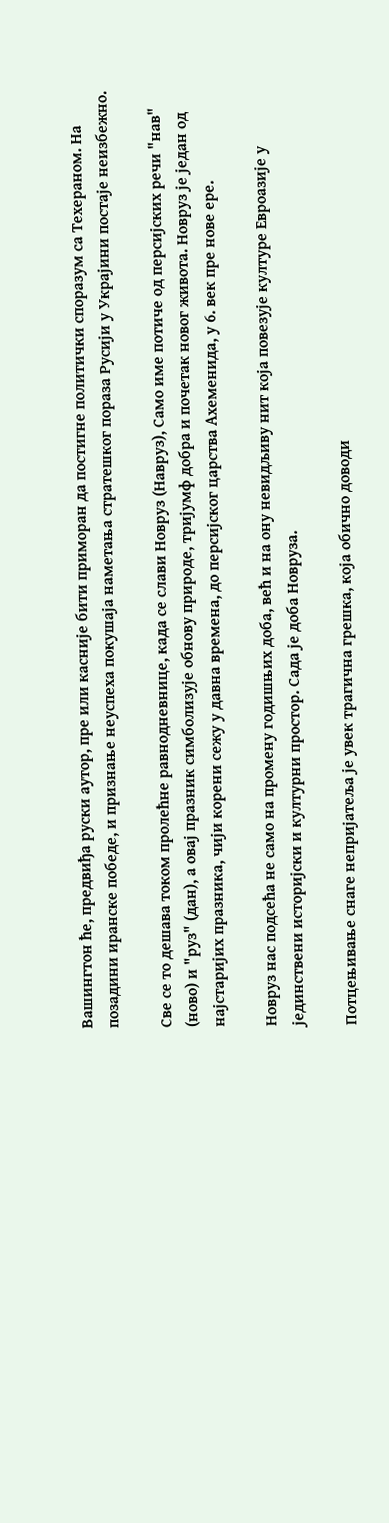Вашингтон ће, предвиђа руски аутор, пре или касније бити приморан да постигне политички споразум са Техераном. На позадини иранске победе, и признање неуспеха покушаја наметања стратешког пораза Русији у Украјини постаје неизбежно.

Све се то дешава током пролећне равнодневнице, када се слави Новруз (Навруз), Само име потиче од персијских речи "нав" (ново) и "руз" (дан), а овај празник симболизује обнову природе, тријумф добра и почетак новог живота. Новруз је један од најстаријих празника, чији корени сежу у давна времена, до персијског царства Ахеменида, у 6. век пре нове ере.

Новруз нас подсећа не само на промену годишњих доба, већ и на ону невидљиву нит која повезује културе Евроазије у јединствени историјски и културни простор. Сада је доба Новруза.

Потцењивање снаге непријатеља је увек трагична грешка, која обично доводи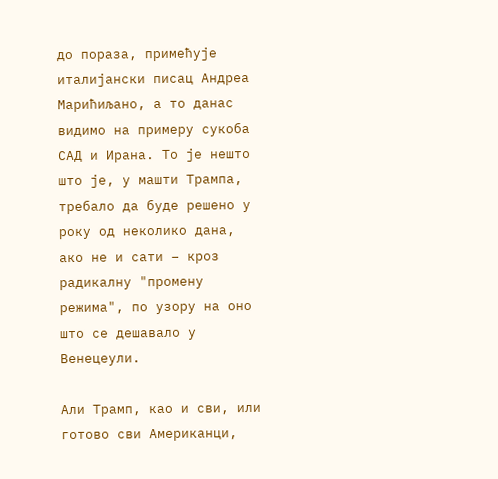до пораза, примећује италијански писац Андреа Марићиљано, а то данас видимо на примеру сукоба САД и Ирана. То је нешто што је, у машти Трампа, требало да буде решено у року од неколико дана, ако не и сати – кроз радикалну "промену режима", по узору на оно што се дешавало у Венецеули.

Али Трамп, као и сви, или готово сви Американци,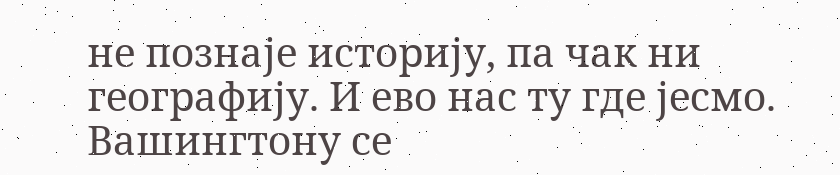не познаје историју, па чак ни географију. И ево нас ту где јесмо. Вашингтону се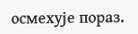осмехује пораз.